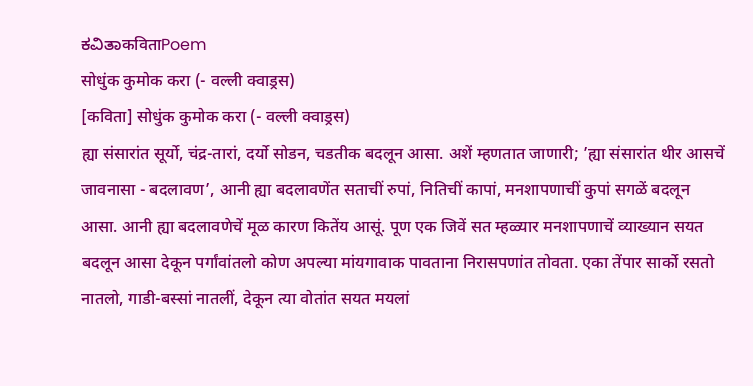ಕವಿತಾकविताPoem
सोधुंक कुमोक करा (- वल्ली क्वाड्रस)
[कविता] सोधुंक कुमोक करा (- वल्ली क्वाड्रस)
ह्या संसारांत सूर्यो, चंद्र-तारां, दर्यो सोडन, चडतीक बदलून आसा. अशें म्हणतात जाणारी; ’ह्या संसारांत थीर आसचें जावनासा - बदलावण’, आनी ह्या बदलावणेंत सताचीं रुपां, नितिचीं कापां, मनशापणाचीं कुपां सगळें बदलून आसा. आनी ह्या बदलावणेचें मूळ कारण कितेंय आसूं. पूण एक जिवें सत म्हळ्यार मनशापणाचें व्याख्यान सयत बदलून आसा देकून पर्गांवांतलो कोण अपल्या मांयगावाक पावताना निरासपणांत तोवता. एका तेंपार सार्को रसतो नातलो, गाडी-बस्सां नातलीं, देकून त्या वोतांत सयत मयलां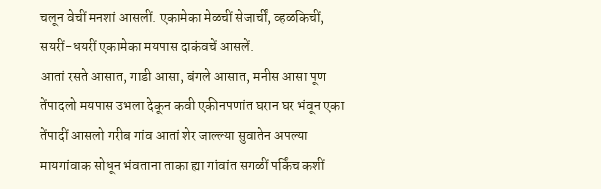चलून वेचीं मनशां आसलीं. एकामेका मेळचीं सेजार्चीं, व्हळकिचीं, सयरीं-धयरीं एकामेका मयपास दाकंवचें आसलें.
आतां रसते आसात, गाडी आसा, बंगले आसात, मनीस आसा पूण तेंपादलो मयपास उभला देकून कवी एकीनपणांत घरान घर भंवून एका तेंपादीं आसलो गरीब गांव आतां शेर जाल्ल्या सुवातेन अपल्या मायगांवाक सोधून भंवताना ताका ह्या गांवांत सगळीं पर्किंच कशीं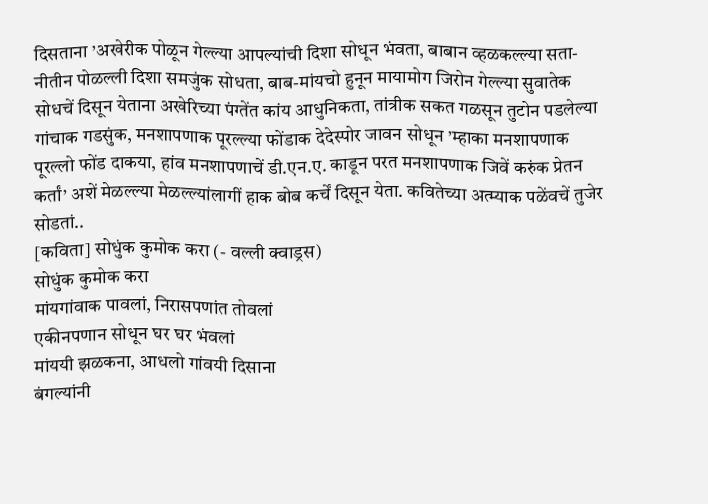दिसताना ’अखेरीक पोळून गेल्ल्या आपल्यांची दिशा सोधून भंवता, बाबान व्हळकल्ल्या सता-नीतीन पोळल्ली दिशा समजुंक सोधता, बाब-मांयचो हुनून मायामोग जिरोन गेल्ल्या सुवातेक सोधचें दिसून येताना अखेरिच्या पंग्तेंत कांय आधुनिकता, तांत्रीक सकत गळसून तुटोन पडलेल्या गांचाक गडसुंक, मनशापणाक पूरल्ल्या फोंडाक देदेस्पोर जावन सोधून ’म्हाका मनशापणाक पूरल्लो फोंड दाकया, हांव मनशापणाचें डी.एन.ए. काडून परत मनशापणाक जिवें करुंक प्रेतन कर्तां’ अशें मेळल्ल्या मेळल्ल्यांलागीं हाक बोब कर्चें दिसून येता. कवितेच्या अत्म्याक पळेंवचें तुजेर सोडतां..
[कविता] सोधुंक कुमोक करा (- वल्ली क्वाड्रस)
सोधुंक कुमोक करा
मांयगांवाक पावलां, निरासपणांत तोवलां
एकीनपणान सोधून घर घर भंवलां
मांययी झळकना, आधलो गांवयी दिसाना
बंगल्यांनी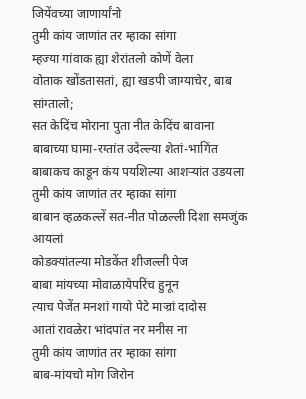जियेंवच्या जाणार्यांनो
तुमी कांय जाणांत तर म्हाका सांगा
म्हज्या गांवाक ह्या शेरांतलो कोणें वेला
वोताक खोंडतासतां, ह्या खडपी जाग्याचेर, बाब सांग्तालो;
सत केदिंच मोराना पुता नीत केदिंच बावाना
बाबाच्या घामा-रग्तांत उदेल्ल्या शेतां-भागिंत
बाबाकच काडून कंय पयशिल्या आशऱ्यांत उडयला
तुमी कांय जाणांत तर म्हाका सांगा
बाबान व्हळकल्लें सत-नीत पोळल्ली दिशा समजुंक आयलां
कोडक्यांतल्या मोडकेंत शीजल्ली पेज
बाबा मांयच्या मोवाळायेपरिंच हुनून
त्याच पेजेंत मनशां गायो पेटे माज्रां दादोस
आतां रावळेरा भांदपांत नर मनीस ना
तुमी कांय जाणांत तर म्हाका सांगा
बाब-मांयचो मोग जिरोन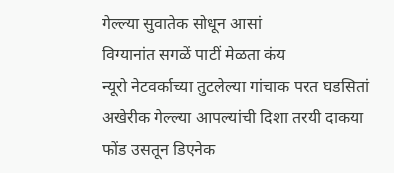गेल्ल्या सुवातेक सोधून आसां
विग्यानांत सगळें पाटीं मेळता कंय
न्यूरो नेटवर्काच्या तुटलेल्या गांचाक परत घडसितां
अखेरीक गेल्ल्या आपल्यांची दिशा तरयी दाकया
फोंड उसतून डिएनेक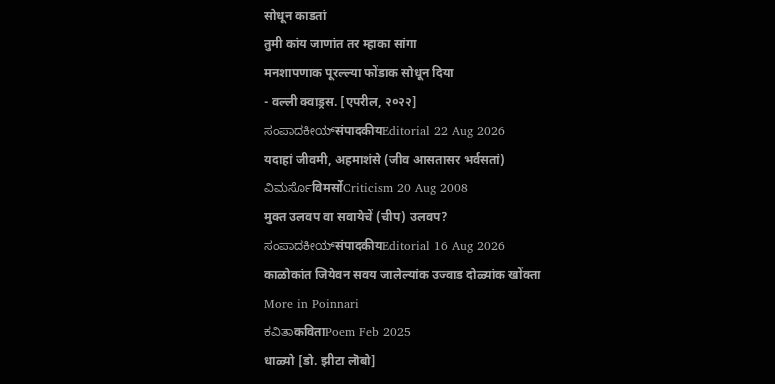सोधून काडतां
तुमी कांय जाणांत तर म्हाका सांगा
मनशापणाक पूरल्ल्या फोंडाक सोधून दिया
- वल्ली क्वाड्रस. [एपरील, २०२२]
ಸಂಪಾದಕೀಯ್संपादकीयEditorial 22 Aug 2026
यदाहां जीवमी, अहमाशंसे (जीव आसतासर भर्वसतां)
ವಿಮರ್ಸೊविमर्सोCriticism 20 Aug 2008
मुक्त उलवप वा सवायेचें (चीप) उलवप?
ಸಂಪಾದಕೀಯ್संपादकीयEditorial 16 Aug 2026
काळोकांत जियेवन सवय जालेल्यांक उज्वाड दोळ्यांक खोंक्ता
More in Poinnari
ಕವಿತಾकविताPoem Feb 2025
धाळ्यो [डो. झीटा लॊबो]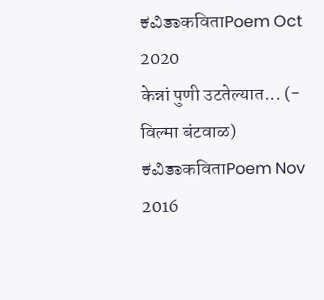ಕವಿತಾकविताPoem Oct 2020
केन्नां पुणी उटतेल्यात... (- विल्मा बंटवाळ)
ಕವಿತಾकविताPoem Nov 2016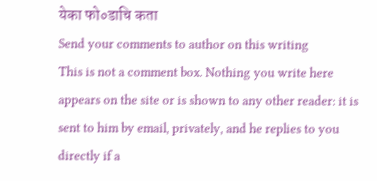येका फो०डाचि कता
Send your comments to author on this writing
This is not a comment box. Nothing you write here appears on the site or is shown to any other reader: it is sent to him by email, privately, and he replies to you directly if a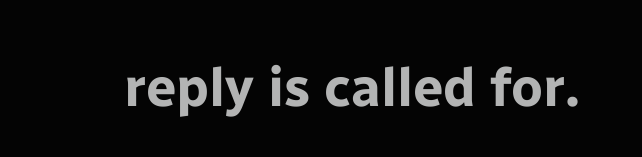reply is called for.